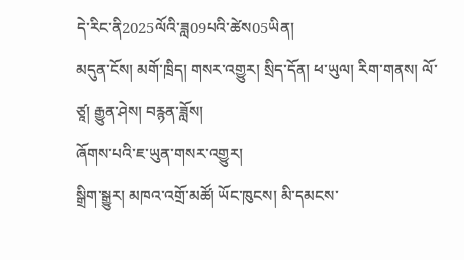དེ་རིང་ནི2025ལོའི་ཟླ09པའི་ཚེས05ཡིན།
མདུན་ངོས། མགོ་ཁྲིད། གསར་འགྱུར། སྲིད་དོན། ཕ་ཡུལ། རིག་གནས། ལོ་ཙཱ། རྒྱུན་ཤེས། བརྙན་ཟློས།
ཞོགས་པའི་ཇ་ཡུན་གསར་འགྱུར།
སྒྲིག་སྒྱུར། མཁའ་འགྲོ་མཚོ། ཡོང་ཁུངས། མི་དམངས་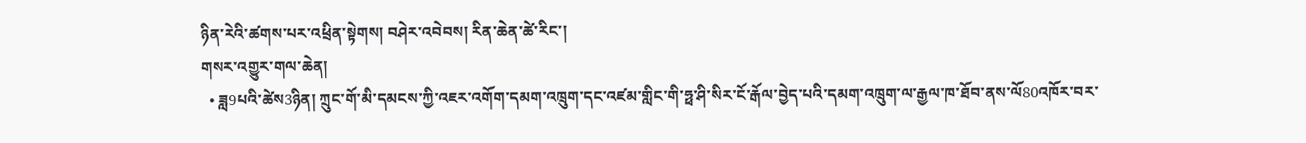ཉིན་རེའི་ཚགས་པར་འཕྲིན་སྟེགས། བཤེར་འབེབས། རིན་ཆེན་ཚེ་རིང་།
གསར་འགྱུར་གལ་ཆེན།
  • ཟླ9པའི་ཚེས3ཉིན། ཀྲུང་གོ་མི་དམངས་ཀྱི་འཇར་འགོག་དམག་འཁྲུག་དང་འཛམ་གླིང་གི་ཧྥ་ཤི་སིར་ངོ་རྒོལ་བྱེད་པའི་དམག་འཁྲུག་ལ་རྒྱལ་ཁ་ཐོབ་ནས་ལོ80འཁོར་བར་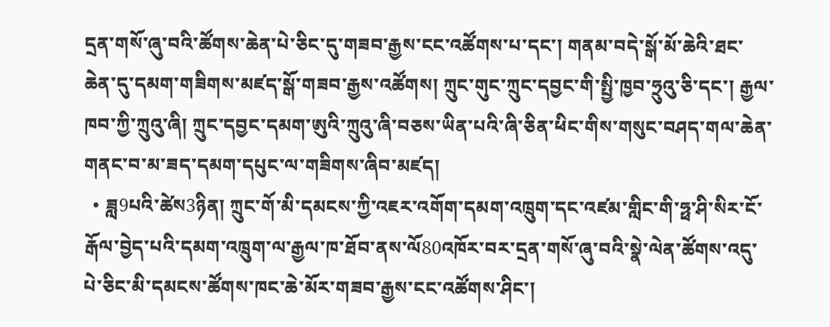དྲན་གསོ་ཞུ་བའི་ཚོགས་ཆེན་པེ་ཅིང་དུ་གཟབ་རྒྱས་ངང་འཚོགས་པ་དང་། གནམ་བདེ་སྒོ་མོ་ཆེའི་ཐང་ཆེན་དུ་དམག་གཟིགས་མཛད་སྒོ་གཟབ་རྒྱས་འཚོགས། ཀྲུང་གུང་ཀྲུང་དབྱང་གི་སྤྱི་ཁྱབ་ཧྲུའུ་ཅི་དང་། རྒྱལ་ཁབ་ཀྱི་ཀྲུའུ་ཞི། ཀྲུང་དབྱང་དམག་ཨུའི་ཀྲུའུ་ཞི་བཅས་ཡིན་པའི་ཞི་ཅིན་ཕིང་གིས་གསུང་བཤད་གལ་ཆེན་གནང་བ་མ་ཟད་དམག་དཔུང་ལ་གཟིགས་ཞིབ་མཛད།
  • ཟླ9པའི་ཚེས3ཉིན། ཀྲུང་གོ་མི་དམངས་ཀྱི་འཇར་འགོག་དམག་འཁྲུག་དང་འཛམ་གླིང་གི་ཧྥ་ཤི་སིར་ངོ་རྒོལ་བྱེད་པའི་དམག་འཁྲུག་ལ་རྒྱལ་ཁ་ཐོབ་ནས་ལོ80འཁོར་བར་དྲན་གསོ་ཞུ་བའི་སྣེ་ལེན་ཚོགས་འདུ་པེ་ཅིང་མི་དམངས་ཚོགས་ཁང་ཆེ་མོར་གཟབ་རྒྱས་ངང་འཚོགས་ཤིང་།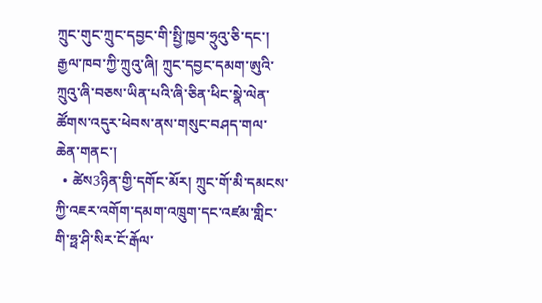ཀྲུང་གུང་ཀྲུང་དབྱང་གི་སྤྱི་ཁྱབ་ཧྲུའུ་ཅི་དང་། རྒྱལ་ཁབ་ཀྱི་ཀྲུའུ་ཞི། ཀྲུང་དབྱང་དམག་ཨུའི་ཀྲུའུ་ཞི་བཅས་ཡིན་པའི་ཞི་ཅིན་ཕིང་སྣེ་ལེན་ཚོགས་འདུར་ཕེབས་ནས་གསུང་བཤད་གལ་ཆེན་གནང་།
  • ཚེས3ཉིན་གྱི་དགོང་མོར། ཀྲུང་གོ་མི་དམངས་ཀྱི་འཇར་འགོག་དམག་འཁྲུག་དང་འཛམ་གླིང་གི་ཧྥ་ཤི་སིར་ངོ་རྒོལ་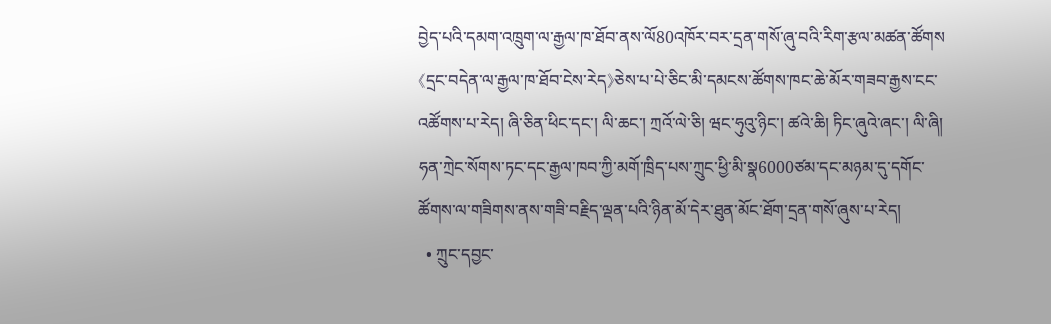བྱེད་པའི་དམག་འཁྲུག་ལ་རྒྱལ་ཁ་ཐོབ་ནས་ལོ80འཁོར་བར་དྲན་གསོ་ཞུ་བའི་རིག་རྩལ་མཚན་ཚོགས《དྲང་བདེན་ལ་རྒྱལ་ཁ་ཐོབ་ངེས་རེད》ཅེས་པ་པེ་ཅིང་མི་དམངས་ཚོགས་ཁང་ཆེ་མོར་གཟབ་རྒྱས་ངང་འཚོགས་པ་རེད། ཞི་ཅིན་ཕིང་དང་། ལི་ཆང་། ཀྲའོ་ལེ་ཅི། ཝང་ཧུའུ་ཉིང་། ཚའེ་ཆི། ཏིང་ཞུའེ་ཞང་། ལི་ཞི། ཧན་ཀྲེང་སོགས་ཏང་དང་རྒྱལ་ཁབ་ཀྱི་མགོ་ཁྲིད་པས་ཀྲུང་ཕྱི་མི་སྣ6000ཙམ་དང་མཉམ་དུ་དགོང་ཚོགས་ལ་གཟིགས་ནས་གཟི་བརྗིད་ལྡན་པའི་ཉིན་མོ་དེར་ཐུན་མོང་ཐོག་དྲན་གསོ་ཞུས་པ་རེད།
  • ཀྲུང་དབྱང་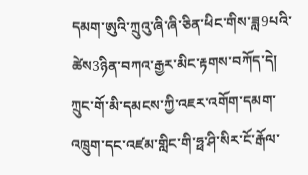དམག་ཨུའི་ཀྲུའུ་ཞི་ཞི་ཅིན་ཕིང་གིས་ཟླ9པའི་ཚེས3ཉིན་བཀའ་རྒྱར་མིང་རྟགས་བཀོད་དེ། ཀྲུང་གོ་མི་དམངས་ཀྱི་འཇར་འགོག་དམག་འཁྲུག་དང་འཛམ་གླིང་གི་ཧྥ་ཤི་སིར་ངོ་རྒོལ་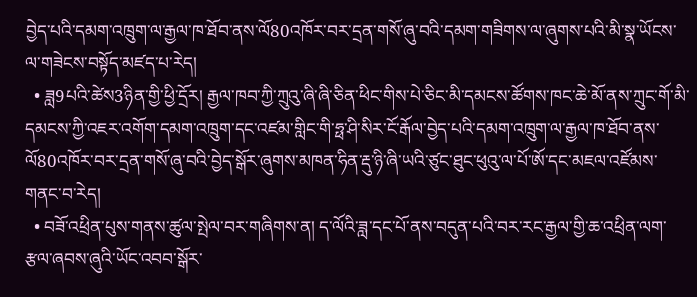བྱེད་པའི་དམག་འཁྲུག་ལ་རྒྱལ་ཁ་ཐོབ་ནས་ལོ80འཁོར་བར་དྲན་གསོ་ཞུ་བའི་དམག་གཟིགས་ལ་ཞུགས་པའི་མི་སྣ་ཡོངས་ལ་གཟེངས་བསྟོད་མཛད་པ་རེད།
  • ཟླ9པའི་ཚེས3ཉིན་གྱི་ཕྱི་དྲོར། རྒྱལ་ཁབ་ཀྱི་ཀྲུའུ་ཞི་ཞི་ཅིན་ཕིང་གིས་པེ་ཅིང་མི་དམངས་ཚོགས་ཁང་ཆེ་མོ་ནས་ཀྲུང་གོ་མི་དམངས་ཀྱི་འཇར་འགོག་དམག་འཁྲུག་དང་འཛམ་གླིང་གི་ཧྥ་ཤི་སིར་ངོ་རྒོལ་བྱེད་པའི་དམག་འཁྲུག་ལ་རྒྱལ་ཁ་ཐོབ་ནས་ལོ80འཁོར་བར་དྲན་གསོ་ཞུ་བའི་བྱེད་སྒོར་ཞུགས་མཁན་ཧིན་རྡུ་ཉི་ཞི་ཡའི་ཙུང་ཐུང་ཕུའུ་ལ་པོ་ཨོ་དང་མཇལ་འཛོམས་གནང་བ་རེད།
  • བཟོ་འཕྲིན་པུས་གནས་ཚུལ་སྤེལ་བར་གཞིགས་ན། ད་ལོའི་ཟླ་དང་པོ་ནས་བདུན་པའི་བར་རང་རྒྱལ་གྱི་ཆ་འཕྲིན་ལག་རྩལ་ཞབས་ཞུའི་ཡོང་འབབ་སྒོར་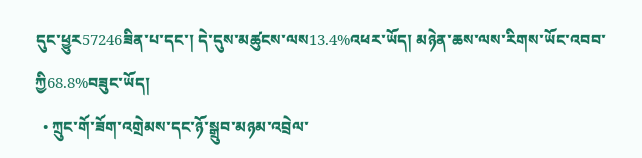དུང་ཕྱུར57246ཟིན་པ་དང་། དེ་དུས་མཚུངས་ལས13.4%འཕར་ཡོད། མཉེན་ཆས་ལས་རིགས་ཡོང་འབབ་ཀྱི68.8%བཟུང་ཡོད།
  • ཀྲུང་གོ་ཟོག་འགྲེམས་དང་ཉོ་སྒྲུབ་མཉམ་འབྲེལ་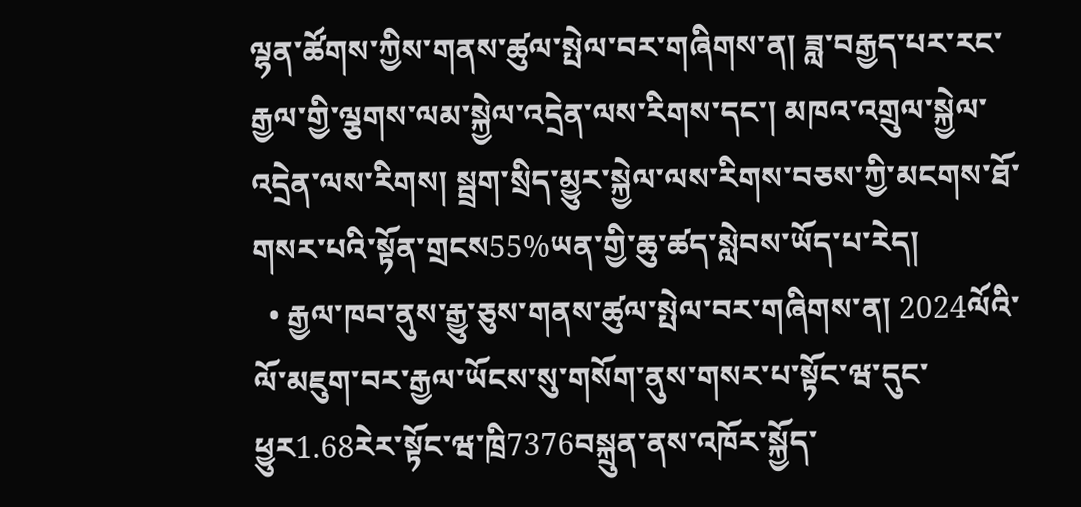ལྷན་ཚོགས་ཀྱིས་གནས་ཚུལ་སྤེལ་བར་གཞིགས་ན། ཟླ་བརྒྱད་པར་རང་རྒྱལ་གྱི་ལྕགས་ལམ་སྐྱེལ་འདྲེན་ལས་རིགས་དང་། མཁའ་འགྲུལ་སྐྱེལ་འདྲེན་ལས་རིགས། སྦྲག་སྲིད་མྱུར་སྐྱེལ་ལས་རིགས་བཅས་ཀྱི་མངགས་ཐོ་གསར་པའི་སྟོན་གྲངས55%ཡན་གྱི་ཆུ་ཚད་སླེབས་ཡོད་པ་རེད།
  • རྒྱལ་ཁབ་ནུས་རྒྱུ་ཅུས་གནས་ཚུལ་སྤེལ་བར་གཞིགས་ན། 2024ལོའི་ལོ་མཇུག་བར་རྒྱལ་ཡོངས་སུ་གསོག་ནུས་གསར་པ་སྟོང་ཝ་དུང་ཕྱུར1.68རེར་སྟོང་ཝ་ཁྲི7376བསྐྲུན་ནས་འཁོར་སྐྱོད་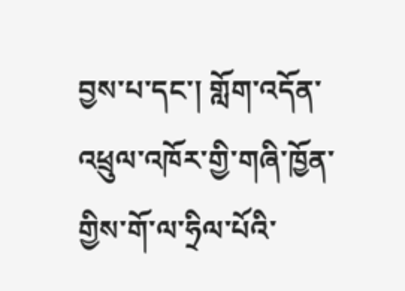བྱས་པ་དང་། གློག་འདོན་འཕྲུལ་འཁོར་གྱི་གཞི་ཁྱོན་གྱིས་གོ་ལ་ཧྲིལ་པོའི་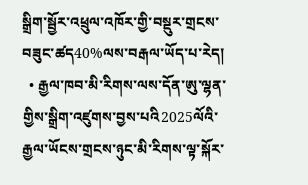སྒྲིག་སྦྱོར་འཕྲུལ་འཁོར་གྱི་བསྡུར་གྲངས་བཟུང་ཚད40%ལས་བརྒལ་ཡོད་པ་རེད།
  • རྒྱལ་ཁབ་མི་རིགས་ལས་དོན་ཨུ་ལྷན་གྱིས་སྒྲིག་འཛུགས་བྱས་པའི2025ལོའི་རྒྱལ་ཡོངས་གྲངས་ཉུང་མི་རིགས་ལྟ་སྐོར་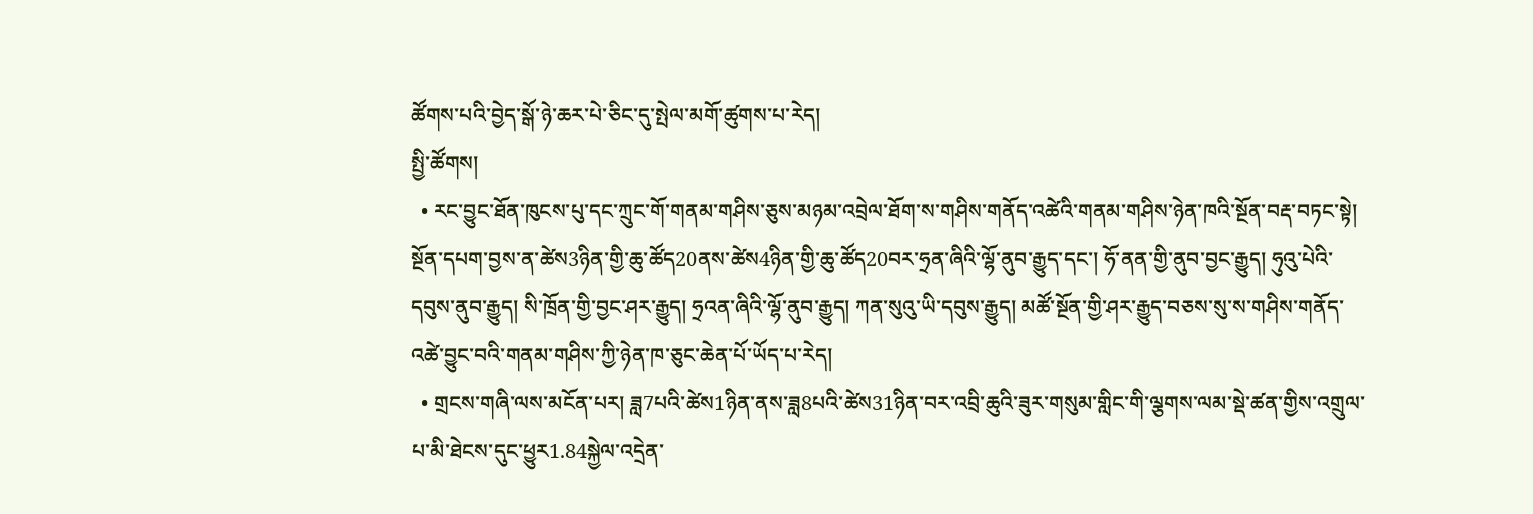ཚོགས་པའི་བྱེད་སྒོ་ཉེ་ཆར་པེ་ཅིང་དུ་སྤེལ་མགོ་ཚུགས་པ་རེད།
སྤྱི་ཚོགས།
  • རང་བྱུང་ཐོན་ཁུངས་པུ་དང་ཀྲུང་གོ་གནམ་གཤིས་ཅུས་མཉམ་འབྲེལ་ཐོག་ས་གཤིས་གནོད་འཚེའི་གནམ་གཤིས་ཉེན་ཁའི་སྔོན་བརྡ་བཏང་སྟེ། སྔོན་དཔག་བྱས་ན་ཚེས3ཉིན་གྱི་ཆུ་ཚོད20ནས་ཚེས4ཉིན་གྱི་ཆུ་ཚོད20བར་ཧྲན་ཞིའི་ལྷོ་ནུབ་རྒྱུད་དང་། ཧོ་ནན་གྱི་ནུབ་བྱང་རྒྱུད། ཧུའུ་པེའི་དབུས་ནུབ་རྒྱུད། སི་ཁྲོན་གྱི་བྱང་ཤར་རྒྱུད། ཧྲའན་ཞིའི་ལྷོ་ནུབ་རྒྱུད། ཀན་སུའུ་ཡི་དབུས་རྒྱུད། མཚོ་སྔོན་གྱི་ཤར་རྒྱུད་བཅས་སུ་ས་གཤིས་གནོད་འཚེ་བྱུང་བའི་གནམ་གཤིས་ཀྱི་ཉེན་ཁ་ཅུང་ཆེན་པོ་ཡོད་པ་རེད།
  • གྲངས་གཞི་ལས་མངོན་པར། ཟླ7པའི་ཚེས1ཉིན་ནས་ཟླ8པའི་ཚེས31ཉིན་བར་འབྲི་ཆུའི་ཟུར་གསུམ་གླིང་གི་ལྕགས་ལམ་སྡེ་ཚན་གྱིས་འགྲུལ་པ་མི་ཐེངས་དུང་ཕྱུར1.84སྐྱེལ་འདྲེན་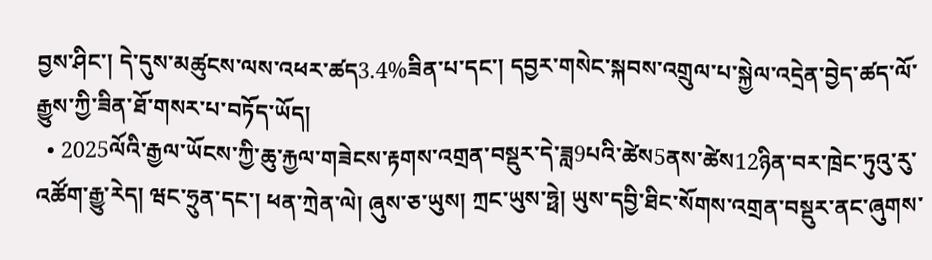བྱས་ཤིང་། དེ་དུས་མཚུངས་ལས་འཕར་ཚད3.4%ཟིན་པ་དང་། དབྱར་གསེང་སྐབས་འགྲུལ་པ་སྐྱེལ་འདྲེན་བྱེད་ཚད་ལོ་རྒྱུས་ཀྱི་ཟིན་ཐོ་གསར་པ་བཏོད་ཡོད།
  • 2025ལོའི་རྒྱལ་ཡོངས་ཀྱི་ཆུ་རྐྱལ་གཟེངས་རྟགས་འགྲན་བསྡུར་དེ་ཟླ9པའི་ཚེས5ནས་ཚེས12ཉིན་བར་ཁྲེང་ཏུའུ་རུ་འཚོག་རྒྱུ་རེད། ཝང་ཧྲུན་དང་། ཕན་ཀྲེན་ལེ། ཞུས་ཅ་ཡུས། ཀྲང་ཡུས་ཧྥེ། ཡུས་དབྱི་ཐིང་སོགས་འགྲན་བསྡུར་ནང་ཞུགས་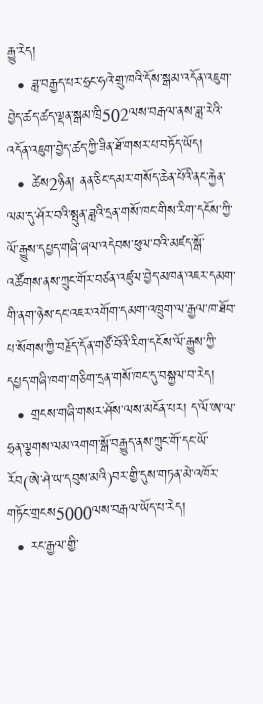རྒྱུ་རེད།
  • ཟླ་བརྒྱད་པར་ཧྲང་ཧའེ་གྲུ་ཁའི་དོས་སྒམ་འདོན་འཇུག་བྱེད་ཚད་ཚད་ལྡན་སྒམ་ཁྲི502ལས་བརྒལ་ནས་ཟླ་རེའི་འདོན་འཇུག་བྱེད་ཚད་ཀྱི་ཟིན་ཐོ་གསར་པ་བཏོད་ཡོད།
  • ཚེས2ཉིན། ནན་ཅིང་དམར་གསོད་ཆེན་པོའི་ནང་རྐྱེན་ལམ་དུ་ཤོར་བའི་སྤུན་ཟླའི་དྲན་གསོ་ཁང་གིས་རིག་དངོས་ཀྱི་ལོ་རྒྱུས་དཔྱད་གཞི་ཞལ་འདེབས་ཕུལ་བའི་མཛད་སྒོ་འཚོགས་ནས་ཀྲུང་གོར་བཙན་འཛུལ་བྱེད་མཁན་འཇར་དམག་གི་ནག་ཉེས་དང་འཇར་འགོག་དམག་འཁྲུག་ལ་རྒྱལ་ཁ་ཐོབ་པ་སོགས་ཀྱི་བརྗོད་དོན་གཙོ་བོའི་རིག་དངོས་ལོ་རྒྱུས་ཀྱི་དཔྱད་གཞི་ཁག་གཅིག་དྲན་གསོ་ཁང་དུ་བསྐྱལ་བ་རེད།
  • གྲངས་གཞི་གསར་ཤོས་ལས་མངོན་པར། ད་ལོ་ཨ་ལ་ཧྲན་ལྕགས་ལམ་འགག་སྒོ་བརྒྱུད་ནས་ཀྲུང་གོ་དང་ཡོ་རོབ(ཨེ་ཤེ་ཡ་དབུས་མའི)བར་གྱི་དུས་གཏན་མེ་འཁོར་གཏོང་གྲངས5000ལས་བརྒལ་ཡོད་པ་རེད།
  • རང་རྒྱལ་གྱི་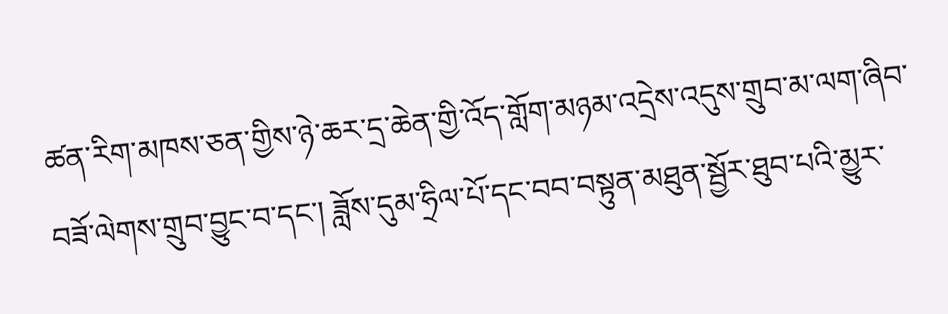ཚན་རིག་མཁས་ཅན་གྱིས་ཉེ་ཆར་དྲ་ཆེན་གྱི་འོད་གློག་མཉམ་འདྲེས་འདུས་གྲུབ་མ་ལག་ཞིབ་བཟོ་ལེགས་གྲུབ་བྱུང་བ་དང་། ཟློས་དུམ་ཧྲིལ་པོ་དང་བབ་བསྟུན་མཐུན་སྦྱོར་ཐུབ་པའི་མྱུར་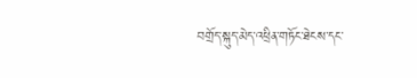བགྲོད་སྐུད་མེད་འཕྲིན་གཏོང་ཐེངས་དང་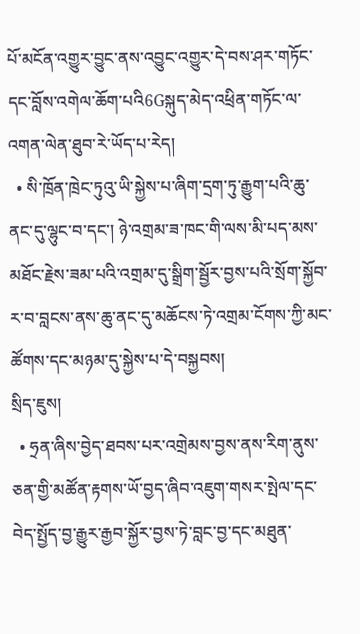པོ་མངོན་འགྱུར་བྱུང་ནས་འབྱུང་འགྱུར་དེ་བས་ཤར་གཏོང་དང་བློས་འགེལ་ཆོག་པའི6Gསྐུད་མེད་འཕྲིན་གཏོང་ལ་འགན་ལེན་ཐུབ་རེ་ཡོད་པ་རེད།
  • སི་ཁྲོན་ཁྲེང་ཏུའུ་ཡི་སྐྱེས་པ་ཞིག་དྲག་ཏུ་རྒྱུག་པའི་ཆུ་ནང་དུ་ལྷུང་བ་དང་། ཉེ་འགྲམ་ཟ་ཁང་གི་ལས་མི་པད་མས་མཐོང་རྗེས་ཟམ་པའི་འགྲམ་དུ་སྒྲིག་སྦྱོར་བྱས་པའི་སྲོག་སྐྱོབ་ར་བ་བླངས་ནས་ཆུ་ནང་དུ་མཆོངས་ཏེ་འགྲམ་ངོགས་ཀྱི་མང་ཚོགས་དང་མཉམ་དུ་སྐྱེས་པ་དེ་བསྐྱབས།
སྲིད་ཇུས།
  • ཧྲན་ཞིས་བྱེད་ཐབས་པར་འགྲེམས་བྱས་ནས་རིག་ནུས་ཅན་གྱི་མཚོན་རྟགས་ཡོ་བྱད་ཞིབ་འཇུག་གསར་སྤེལ་དང་བེད་སྤྱོད་བྱ་རྒྱུར་རྒྱབ་སྐྱོར་བྱས་ཏེ་བླང་བྱ་དང་མཐུན་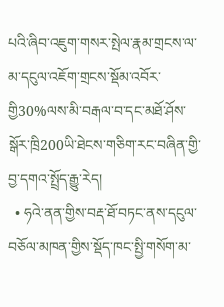པའི་ཞིབ་འཇུག་གསར་སྤེལ་རྣམ་གྲངས་ལ་མ་དངུལ་འཇོག་གྲངས་སྡོམ་འབོར་གྱི30%ལས་མི་བརྒལ་བ་དང་མཐོ་ཤོས་སྒོར་ཁྲི200ཡི་ཐེངས་གཅིག་རང་བཞིན་གྱི་བྱ་དགའ་སྤྲོད་རྒྱུ་རེད།
  • ཧའེ་ནན་གྱིས་བརྡ་ཐོ་བཏང་ནས་དངུལ་བཅོལ་མཁན་གྱིས་སྡོད་ཁང་སྤྱི་གསོག་མ་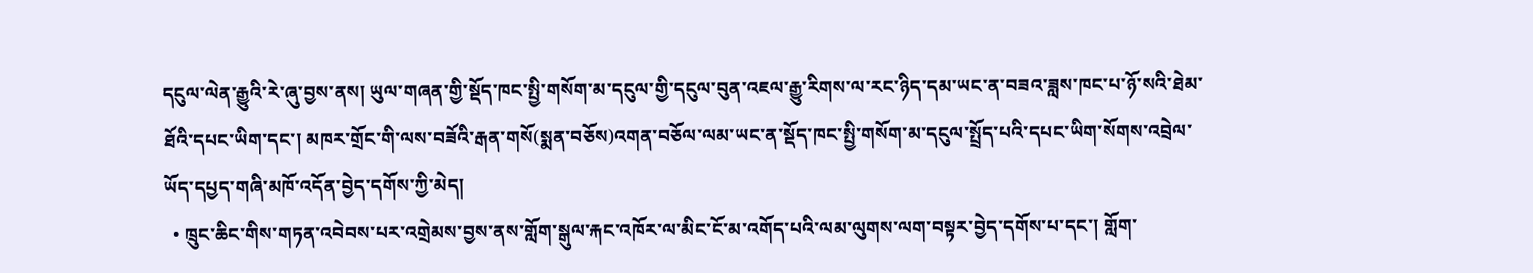དངུལ་ལེན་རྒྱུའི་རེ་ཞུ་བྱས་ནས། ཡུལ་གཞན་གྱི་སྡོད་ཁང་སྤྱི་གསོག་མ་དངུལ་གྱི་དངུལ་བུན་འཇལ་རྒྱུ་རིགས་ལ་རང་ཉིད་དམ་ཡང་ན་བཟའ་ཟླས་ཁང་པ་ཉོ་སའི་ཐེམ་ཐོའི་དཔང་ཡིག་དང་། མཁར་གྲོང་གི་ལས་བཟོའི་རྒན་གསོ(སྨན་བཅོས)འགན་བཅོལ་ལམ་ཡང་ན་སྡོད་ཁང་སྤྱི་གསོག་མ་དངུལ་སྤྲོད་པའི་དཔང་ཡིག་སོགས་འབྲེལ་ཡོད་དཔྱད་གཞི་མཁོ་འདོན་བྱེད་དགོས་ཀྱི་མེད།
  • ཁྲུང་ཆིང་གིས་གཏན་འབེབས་པར་འགྲེམས་བྱས་ནས་གློག་སྒུལ་རྐང་འཁོར་ལ་མིང་ངོ་མ་འགོད་པའི་ལམ་ལུགས་ལག་བསྟར་བྱེད་དགོས་པ་དང་། གློག་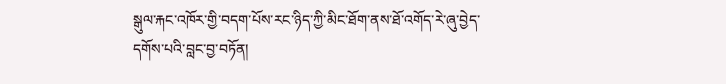སྒུལ་རྐང་འཁོར་གྱི་བདག་པོས་རང་ཉིད་ཀྱི་མིང་ཐོག་ནས་ཐོ་འགོད་རེ་ཞུ་བྱེད་དགོས་པའི་བླང་བྱ་བཏོན།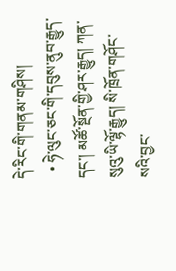དེ་རིང་གི་གནམ་གཤིས།
  • ཧེ་ལུང་ཅང་གི་དབུས་ནུབ་རྒྱུད་དང་། མཚོ་སྔོན་གྱི་ཤར་རྒྱུད། ཀན་སུའུ་ཡི་ལྷོ་རྒྱུད། སི་ཁྲོན་གཤོང་སའི་བྱང་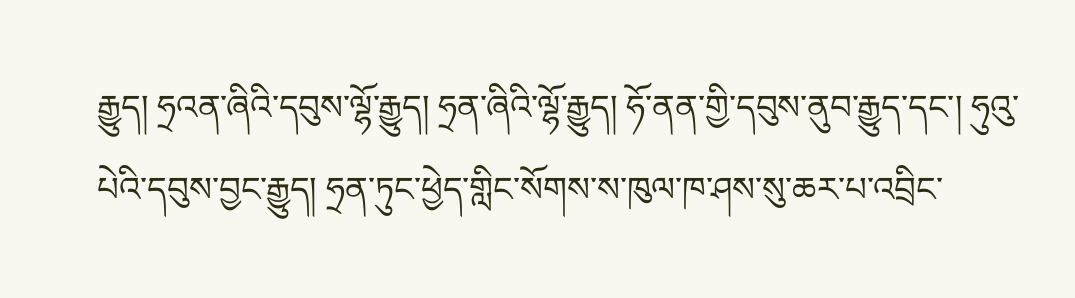རྒྱུད། ཧྲའན་ཞིའི་དབུས་ལྷོ་རྒྱུད། ཧྲན་ཞིའི་ལྷོ་རྒྱུད། ཧོ་ནན་གྱི་དབུས་ནུབ་རྒྱུད་དང་། ཧུའུ་པེའི་དབུས་བྱང་རྒྱུད། ཧྲན་ཏུང་ཕྱེད་གླིང་སོགས་ས་ཁུལ་ཁ་ཤས་སུ་ཆར་པ་འབྲིང་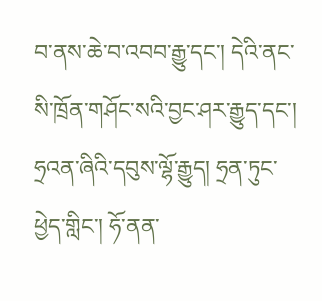བ་ནས་ཆེ་བ་འབབ་རྒྱུ་དང་། དེའི་ནང་སི་ཁྲོན་གཤོང་སའི་བྱང་ཤར་རྒྱུད་དང་། ཧྲའན་ཞིའི་དབུས་ལྷོ་རྒྱུད། ཧྲན་ཏུང་ཕྱེད་གླིང་། ཧོ་ནན་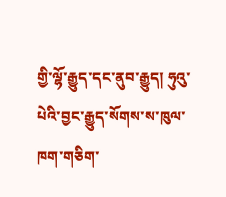གྱི་ལྷོ་རྒྱུད་དང་ནུབ་རྒྱུད། ཧུའུ་པེའི་བྱང་རྒྱུད་སོགས་ས་ཁུལ་ཁག་གཅིག་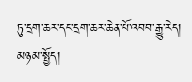ཏུ་དྲག་ཆར་དང་དྲག་ཆར་ཆེན་པོ་འབབ་རྒྱུ་རེད།
མཉམ་སྤྱོད།